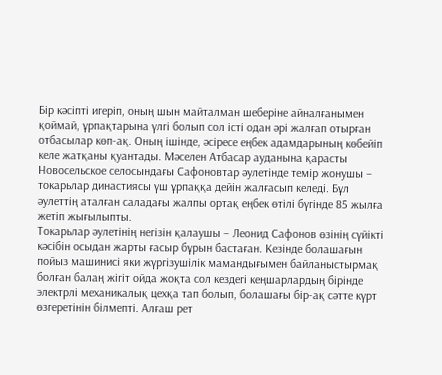Бір кәсіпті игеріп, оның шын майталман шеберіне айналғанымен қоймай, ұрпақтарына үлгі болып сол істі одан әрі жалғап отырған отбасылар көп-ақ. Оның ішінде, әсіресе еңбек адамдарының көбейіп келе жатқаны қуантады. Мәселен Атбасар ауданына қарасты Новосельское селосындағы Сафоновтар әулетінде темір жонушы – токарьлар династиясы үш ұрпаққа дейін жалғасып келеді. Бұл әулеттің аталған саладағы жалпы ортақ еңбек өтілі бүгінде 85 жылға жетіп жығылыпты.
Токарьлар әулетінің негізін қалаушы – Леонид Сафонов өзінің сүйікті кәсібін осыдан жарты ғасыр бұрын бастаған. Кезінде болашағын пойыз машинисі яки жүргізушілік мамандығымен байланыстырмақ болған балаң жігіт ойда жоқта сол кездегі кеңшарлардың бірінде электрлі механикалық цехқа тап болып, болашағы бір-ақ сәтте күрт өзгеретінін білмепті. Алғаш рет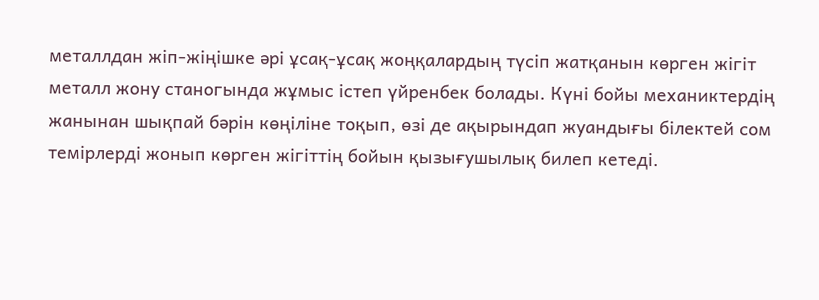металлдан жіп-жіңішке әрі ұсақ-ұсақ жоңқалардың түсіп жатқанын көрген жігіт металл жону станогында жұмыс істеп үйренбек болады. Күні бойы механиктердің жанынан шықпай бәрін көңіліне тоқып, өзі де ақырындап жуандығы білектей сом темірлерді жонып көрген жігіттің бойын қызығушылық билеп кетеді.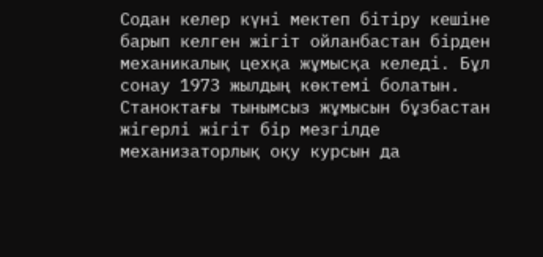Содан келер күні мектеп бітіру кешіне барып келген жігіт ойланбастан бірден механикалық цехқа жұмысқа келеді. Бұл сонау 1973 жылдың көктемі болатын. Станоктағы тынымсыз жұмысын бұзбастан жігерлі жігіт бір мезгілде механизаторлық оқу курсын да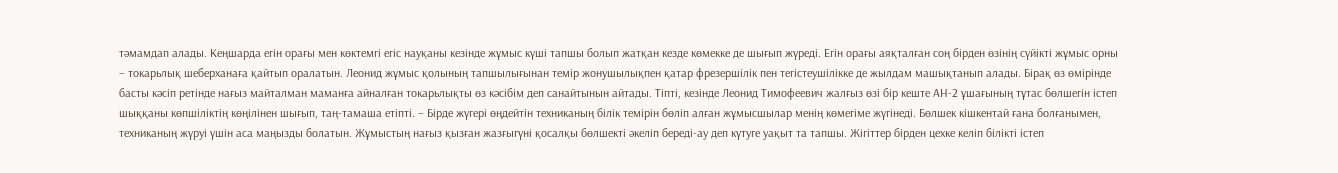тәмамдап алады. Кеңшарда егін орағы мен көктемгі егіс науқаны кезінде жұмыс күші тапшы болып жатқан кезде көмекке де шығып жүреді. Егін орағы аяқталған соң бірден өзінің сүйікті жұмыс орны – токарьлық шеберханаға қайтып оралатын. Леонид жұмыс қолының тапшылығынан темір жонушылықпен қатар фрезершілік пен тегістеушілікке де жылдам машықтанып алады. Бірақ өз өмірінде басты кәсіп ретінде нағыз майталман маманға айналған токарьлықты өз кәсібім деп санайтынын айтады. Тіпті, кезінде Леонид Тимофеевич жалғыз өзі бір кеште АН-2 ұшағының тұтас бөлшегін істеп шыққаны көпшіліктің көңілінен шығып, таң-тамаша етіпті. – Бірде жүгері өңдейтін техниканың білік темірін бөліп алған жұмысшылар менің көмегіме жүгінеді. Бөлшек кішкентай ғана болғанымен, техниканың жүруі үшін аса маңызды болатын. Жұмыстың нағыз қызған жазғыгүні қосалқы бөлшекті әкеліп береді-ау деп күтуге уақыт та тапшы. Жігіттер бірден цехке келіп білікті істеп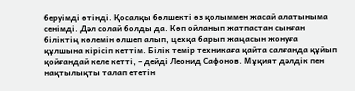беруімді өтінді. Қосалқы бөлшекті өз қолыммен жасай алатыныма сенімді. Дәл солай болды да. Көп ойланып жатпастан сынған біліктің көлемін өлшеп алып, цехқа барып жаңасын жонуға құлшына кірісіп кеттім. Білік темір техникаға қайта салғанда құйып қойғандай келе кетті, – дейді Леонид Сафонов. Мұқият дәлдік пен нақтылықты талап ететін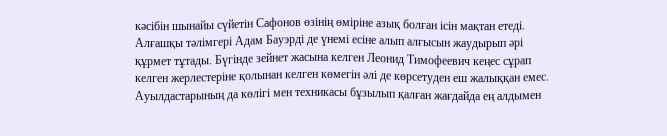кәсібін шынайы сүйетін Сафонов өзінің өміріне азық болған ісін мақтан етеді. Алғашқы тәлімгері Адам Бауэрді де үнемі есіне алып алғысын жаудырып әрі құрмет тұтады. Бүгінде зейнет жасына келген Леонид Тимофеевич кеңес сұрап келген жерлестеріне қолынан келген көмегін әлі де көрсетуден еш жалыққан емес. Ауылдастарының да көлігі мен техникасы бұзылып қалған жағдайда ең алдымен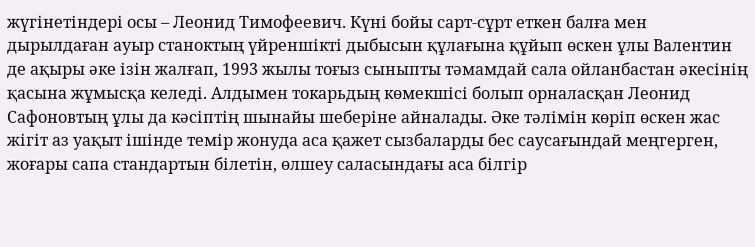жүгінетіндері осы – Леонид Тимофеевич. Күні бойы сарт-сұрт еткен балға мен дырылдаған ауыр станоктың үйреншікті дыбысын құлағына құйып өскен ұлы Валентин де ақыры әке ізін жалғап, 1993 жылы тоғыз сыныпты тәмамдай сала ойланбастан әкесінің қасына жұмысқа келеді. Алдымен токарьдың көмекшісі болып орналасқан Леонид Сафоновтың ұлы да кәсіптің шынайы шеберіне айналады. Әке тәлімін көріп өскен жас жігіт аз уақыт ішінде темір жонуда аса қажет сызбаларды бес саусағындай меңгерген, жоғары сапа стандартын білетін, өлшеу саласындағы аса білгір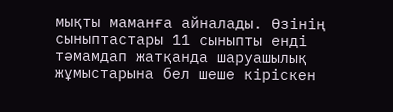мықты маманға айналады. Өзінің сыныптастары 11 сыныпты енді тәмамдап жатқанда шаруашылық жұмыстарына бел шеше кіріскен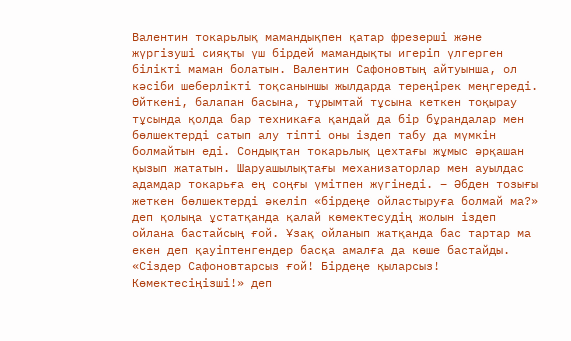Валентин токарьлық мамандықпен қатар фрезерші және жүргізуші сияқты үш бірдей мамандықты игеріп үлгерген білікті маман болатын. Валентин Сафоновтың айтуынша, ол кәсіби шеберлікті тоқсаныншы жылдарда тереңірек меңгереді. Өйткені, балапан басына, тұрымтай тұсына кеткен тоқырау тұсында қолда бар техникаға қандай да бір бұрандалар мен бөлшектерді сатып алу тіпті оны іздеп табу да мүмкін болмайтын еді. Сондықтан токарьлық цехтағы жұмыс әрқашан қызып жататын. Шаруашылықтағы механизаторлар мен ауылдас адамдар токарьға ең соңғы үмітпен жүгінеді. – Әбден тозығы жеткен бөлшектерді әкеліп «бірдеңе ойластыруға болмай ма?» деп қолыңа ұстатқанда қалай көмектесудің жолын іздеп ойлана бастайсың ғой. Ұзақ ойланып жатқанда бас тартар ма екен деп қауіптенгендер басқа амалға да көше бастайды. «Сіздер Сафоновтарсыз ғой! Бірдеңе қыларсыз! Көмектесіңізші!» деп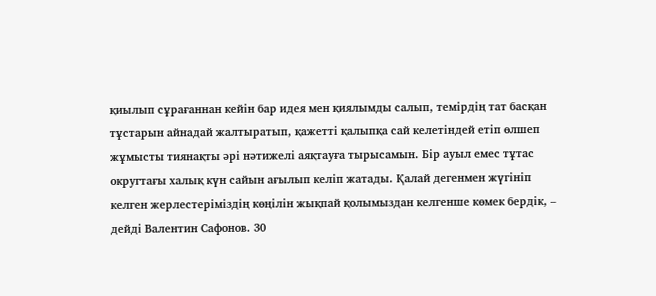қиылып сұрағаннан кейін бар идея мен қиялымды салып, темірдің тат басқан тұстарын айнадай жалтыратып, қажетті қалыпқа сай келетіндей етіп өлшеп жұмысты тиянақты әрі нәтижелі аяқтауға тырысамын. Бір ауыл емес тұтас округтағы халық күн сайын ағылып келіп жатады. Қалай дегенмен жүгініп келген жерлестеріміздің көңілін жықпай қолымыздан келгенше көмек бердік, – дейді Валентин Сафонов. 30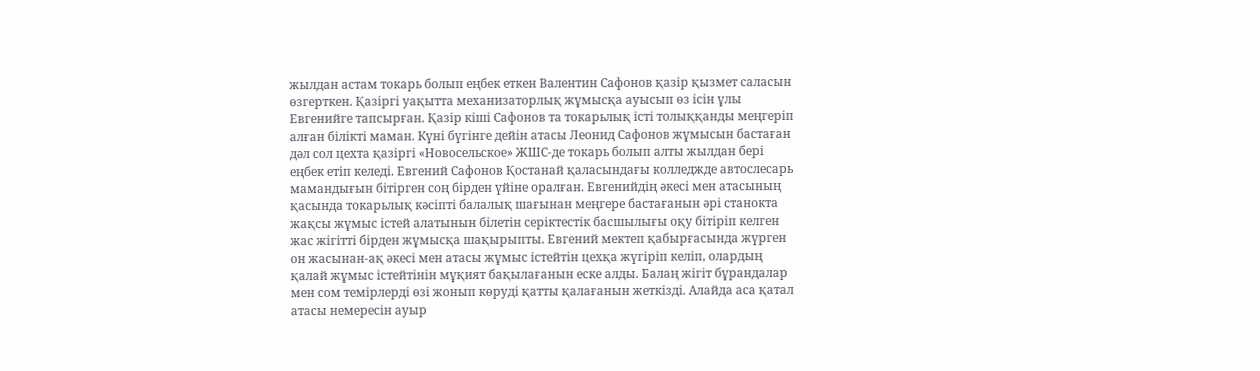жылдан астам токарь болып еңбек еткен Валентин Сафонов қазір қызмет саласын өзгерткен. Қазіргі уақытта механизаторлық жұмысқа ауысып өз ісін ұлы Евгенийге тапсырған. Қазір кіші Сафонов та токарьлық істі толыққанды меңгеріп алған білікті маман. Күні бүгінге дейін атасы Леонид Сафонов жұмысын бастаған дәл сол цехта қазіргі «Новосельское» ЖШС-де токарь болып алты жылдан бері еңбек етіп келеді. Евгений Сафонов Қостанай қаласындағы колледжде автослесарь мамандығын бітірген соң бірден үйіне оралған. Евгенийдің әкесі мен атасының қасында токарьлық кәсіпті балалық шағынан меңгере бастағанын әрі станокта жақсы жұмыс істей алатынын білетін серіктестік басшылығы оқу бітіріп келген жас жігітті бірден жұмысқа шақырыпты. Евгений мектеп қабырғасында жүрген он жасынан-ақ әкесі мен атасы жұмыс істейтін цехқа жүгіріп келіп, олардың қалай жұмыс істейтінін мұқият бақылағанын еске алды. Балаң жігіт бұрандалар мен сом темірлерді өзі жонып көруді қатты қалағанын жеткізді. Алайда аса қатал атасы немересін ауыр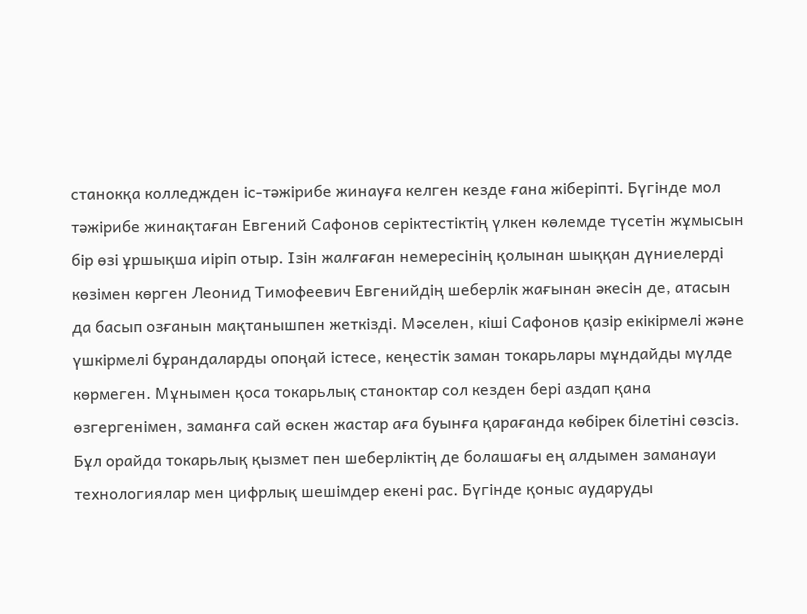станокқа колледжден іс-тәжірибе жинауға келген кезде ғана жіберіпті. Бүгінде мол тәжірибе жинақтаған Евгений Сафонов серіктестіктің үлкен көлемде түсетін жұмысын бір өзі ұршықша иіріп отыр. Ізін жалғаған немересінің қолынан шыққан дүниелерді көзімен көрген Леонид Тимофеевич Евгенийдің шеберлік жағынан әкесін де, атасын да басып озғанын мақтанышпен жеткізді. Мәселен, кіші Сафонов қазір екікірмелі және үшкірмелі бұрандаларды опоңай істесе, кеңестік заман токарьлары мұндайды мүлде көрмеген. Мұнымен қоса токарьлық станоктар сол кезден бері аздап қана өзгергенімен, заманға сай өскен жастар аға буынға қарағанда көбірек білетіні сөзсіз. Бұл орайда токарьлық қызмет пен шеберліктің де болашағы ең алдымен заманауи технологиялар мен цифрлық шешімдер екені рас. Бүгінде қоныс аударуды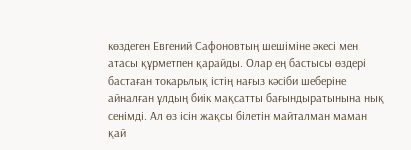көздеген Евгений Сафоновтың шешіміне әкесі мен атасы құрметпен қарайды. Олар ең бастысы өздері бастаған токарьлық істің нағыз кәсіби шеберіне айналған ұлдың биік мақсатты бағындыратынына нық сенімді. Ал өз ісін жақсы білетін майталман маман қай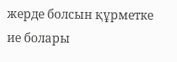жерде болсын құрметке ие болары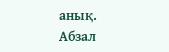анық.
Абзал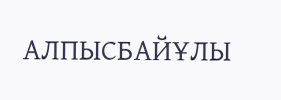АЛПЫСБАЙҰЛЫ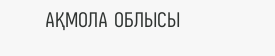АҚМОЛА ОБЛЫСЫ